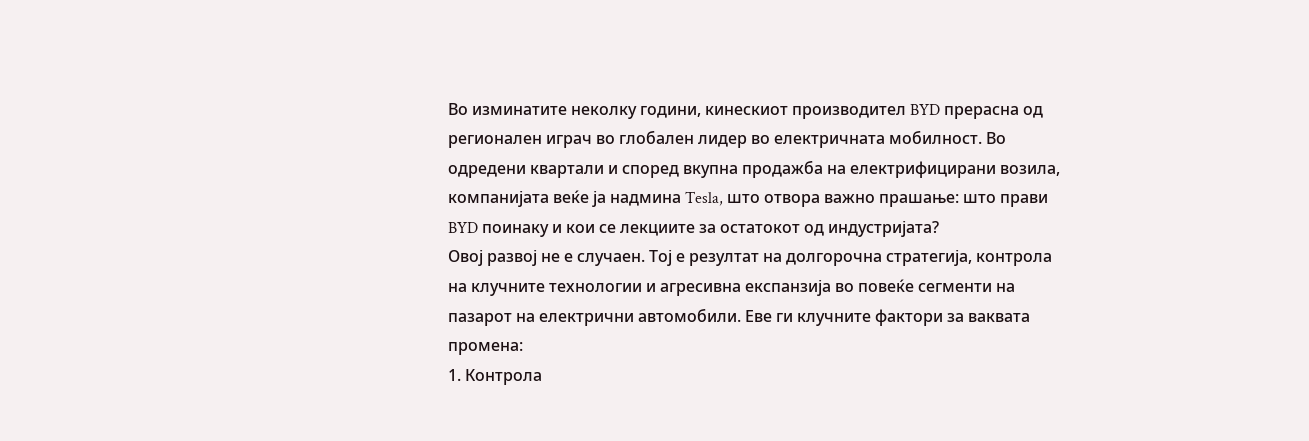Во изминатите неколку години, кинескиот производител BYD прерасна од регионален играч во глобален лидер во електричната мобилност. Во одредени квартали и според вкупна продажба на електрифицирани возила, компанијата веќе ја надмина Tesla, што отвора важно прашање: што прави BYD поинаку и кои се лекциите за остатокот од индустријата?
Овој развој не е случаен. Тој е резултат на долгорочна стратегија, контрола на клучните технологии и агресивна експанзија во повеќе сегменти на пазарот на електрични автомобили. Еве ги клучните фактори за ваквата промена:
1. Контрола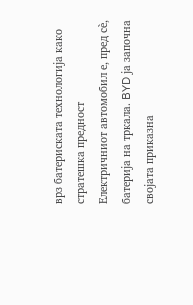врз батериската технологија како стратешка предност
Електричниот автомобил е, пред сè, батерија на тркала. BYD ја започна својата приказна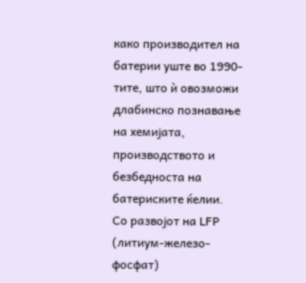како производител на батерии уште во 1990-тите, што ѝ овозможи длабинско познавање на хемијата, производството и безбедноста на батериските ќелии.
Со развојот на LFP (литиум-железо-фосфат)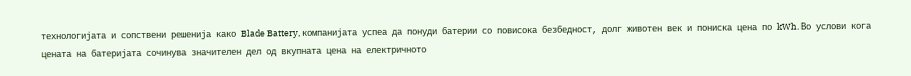технологијата и сопствени решенија како Blade Battery, компанијата успеа да понуди батерии со повисока безбедност, долг животен век и пониска цена по kWh. Во услови кога цената на батеријата сочинува значителен дел од вкупната цена на електричното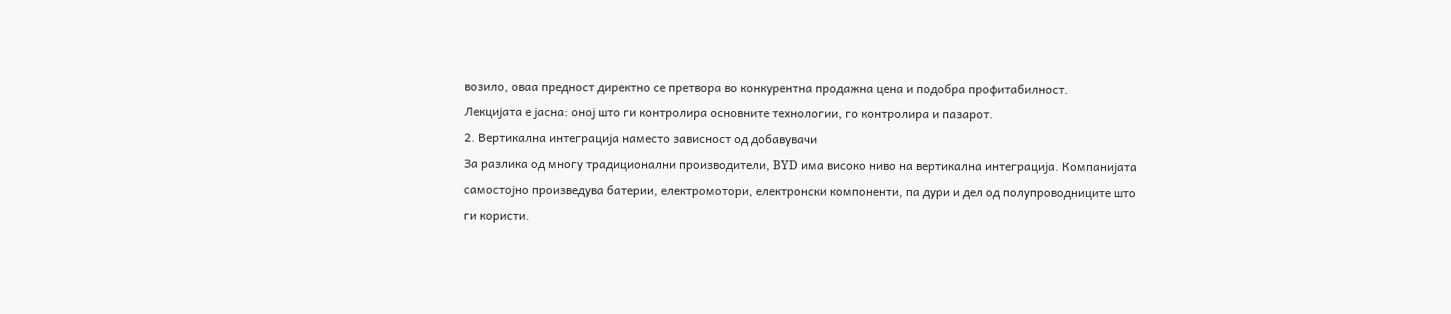возило, оваа предност директно се претвора во конкурентна продажна цена и подобра профитабилност.
Лекцијата е јасна: оној што ги контролира основните технологии, го контролира и пазарот.
2. Вертикална интеграција наместо зависност од добавувачи
За разлика од многу традиционални производители, BYD има високо ниво на вертикална интеграција. Компанијата самостојно произведува батерии, електромотори, електронски компоненти, па дури и дел од полупроводниците што ги користи.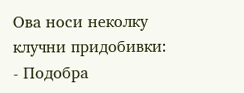Ова носи неколку клучни придобивки:
- Подобра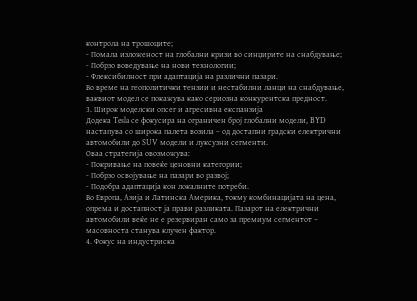контрола на трошоците;
- Помала изложеност на глобални кризи во синџирите на снабдување;
- Побрзо воведување на нови технологии;
- Флексибилност при адаптација на различни пазари.
Во време на геополитички тензии и нестабилни ланци на снабдување, ваквиот модел се покажува како сериозна конкурентска предност.
3. Широк моделски опсег и агресивна експанзија
Додека Tesla се фокусира на ограничен број глобални модели, BYD настапува со широка палета возила – од достапни градски електрични автомобили до SUV модели и луксузни сегменти.
Оваа стратегија овозможува:
- Покривање на повеќе ценовни категории;
- Побрзо освојување на пазари во развој;
- Подобра адаптација кон локалните потреби.
Во Европа, Азија и Латинска Америка, токму комбинацијата на цена, опрема и достапност ја прави разликата. Пазарот на електрични автомобили веќе не е резервиран само за премиум сегментот – масовноста станува клучен фактор.
4. Фокус на индустриска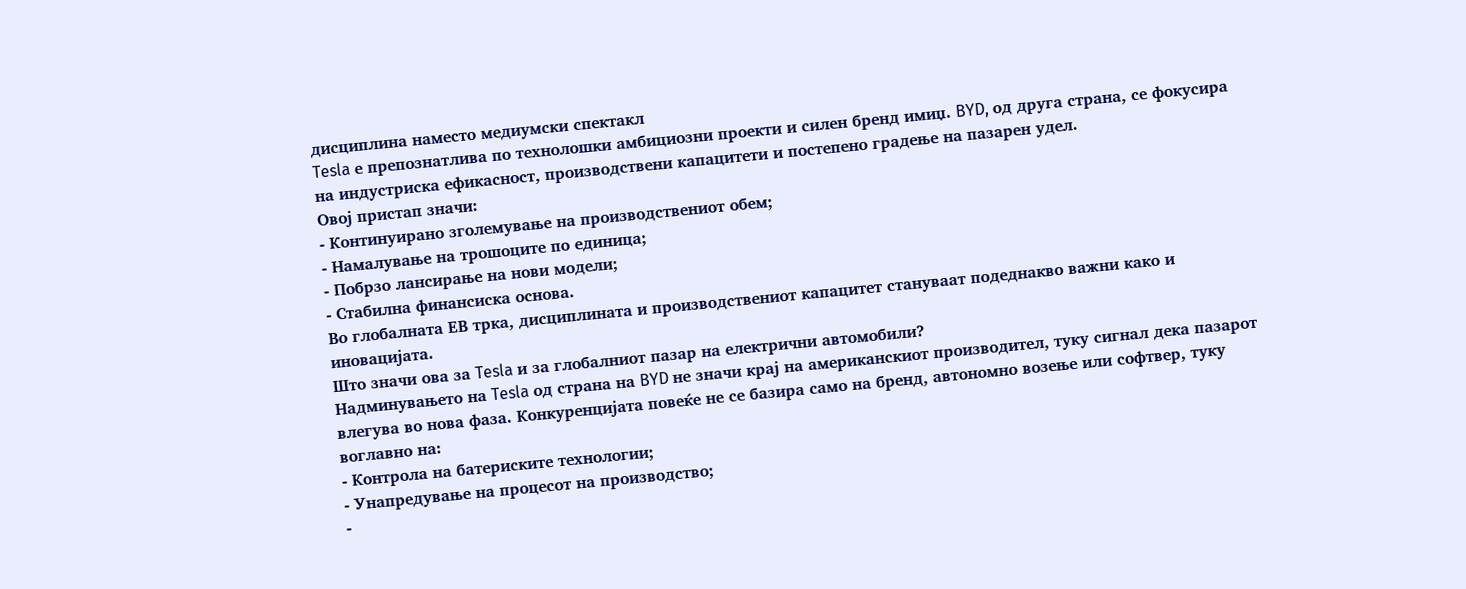дисциплина наместо медиумски спектакл
Tesla е препознатлива по технолошки амбициозни проекти и силен бренд имиџ. BYD, од друга страна, се фокусира на индустриска ефикасност, производствени капацитети и постепено градење на пазарен удел.
Овој пристап значи:
- Континуирано зголемување на производствениот обем;
- Намалување на трошоците по единица;
- Побрзо лансирање на нови модели;
- Стабилна финансиска основа.
Во глобалната ЕВ трка, дисциплината и производствениот капацитет стануваат подеднакво важни како и иновацијата.
Што значи ова за Tesla и за глобалниот пазар на електрични автомобили?
Надминувањето на Tesla од страна на BYD не значи крај на американскиот производител, туку сигнал дека пазарот влегува во нова фаза. Конкуренцијата повеќе не се базира само на бренд, автономно возење или софтвер, туку воглавно на:
- Контрола на батериските технологии;
- Унапредување на процесот на производство;
-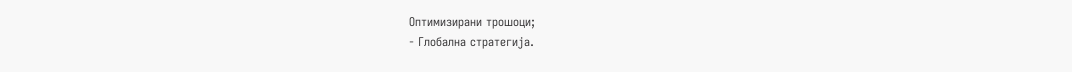Оптимизирани трошоци;
- Глобална стратегија.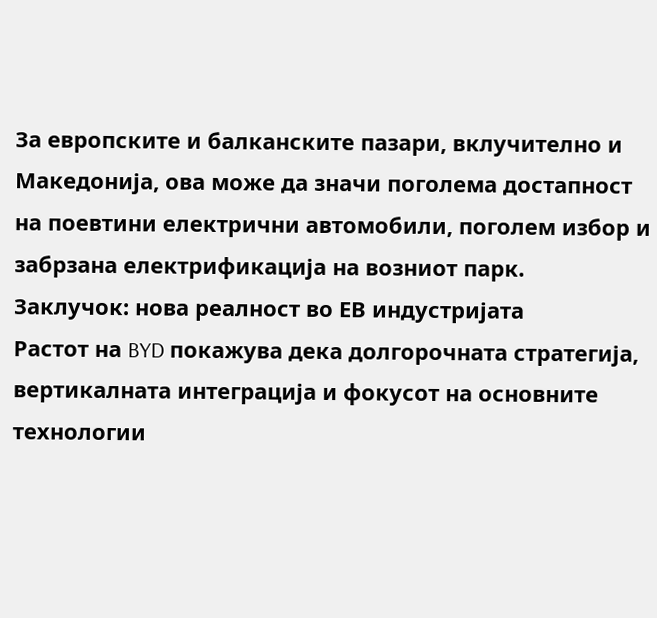За европските и балканските пазари, вклучително и Македонија, ова може да значи поголема достапност на поевтини електрични автомобили, поголем избор и забрзана електрификација на возниот парк.
Заклучок: нова реалност во ЕВ индустријата
Растот на BYD покажува дека долгорочната стратегија, вертикалната интеграција и фокусот на основните технологии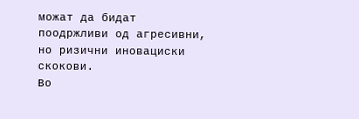можат да бидат поодржливи од агресивни, но ризични иновациски скокови.
Во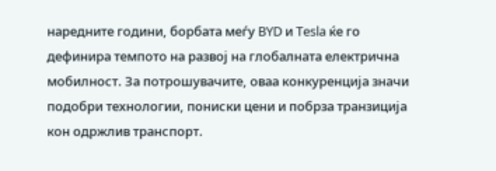наредните години, борбата меѓу BYD и Tesla ќе го дефинира темпото на развој на глобалната електрична мобилност. За потрошувачите, оваа конкуренција значи подобри технологии, пониски цени и побрза транзиција кон одржлив транспорт.